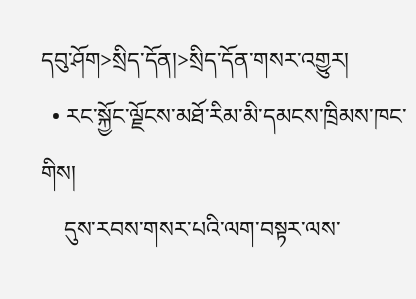དབུ་ཤོག>སྲིད་དོན།>སྲིད་དོན་གསར་འགྱུར།
  • རང་སྐྱོང་ལྗོངས་མཐོ་རིམ་མི་དམངས་ཁྲིམས་ཁང་གིས།
    དུས་རབས་གསར་པའི་ལག་བསྟར་ལས་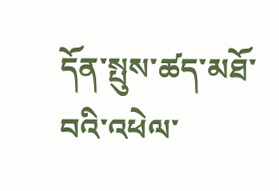དོན་སྤུས་ཚད་མཐོ་བའི་འཕེལ་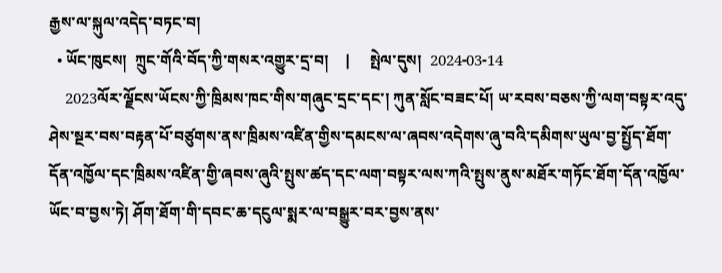རྒྱས་ལ་སྐུལ་འདེད་བཏང་བ།
  • ཡོང་ཁུངས།  ཀྲུང་གོའི་བོད་ཀྱི་གསར་འགྱུར་དྲ་བ།    |     སྤེལ་དུས།  2024-03-14
    2023ལོར་ལྗོངས་ཡོངས་ཀྱི་ཁྲིམས་ཁང་གིས་གཞུང་དྲང་དང་། ཀུན་སློང་བཟང་པོ། ཡ་རབས་བཅས་ཀྱི་ལག་བསྟར་འདུ་ཤེས་སྔར་བས་བརྟན་པོ་བཙུགས་ནས་ཁྲིམས་འཛིན་གྱིས་དམངས་ལ་ཞབས་འདེགས་ཞུ་བའི་དམིགས་ཡུལ་བྱ་སྤྱོད་ཐོག་དོན་འཁྱོལ་དང་ཁྲིམས་འཛིན་གྱི་ཞབས་ཞུའི་སྤུས་ཚད་དང་ལག་བསྟར་ལས་ཀའི་སྤུས་ནུས་མཐོར་གཏོང་ཐོག་དོན་འཁྱོལ་ཡོང་བ་བྱས་ཏེ། ཤོག་ཐོག་གི་དབང་ཆ་དངུལ་སྨར་ལ་བསྒྱུར་བར་བྱས་ནས་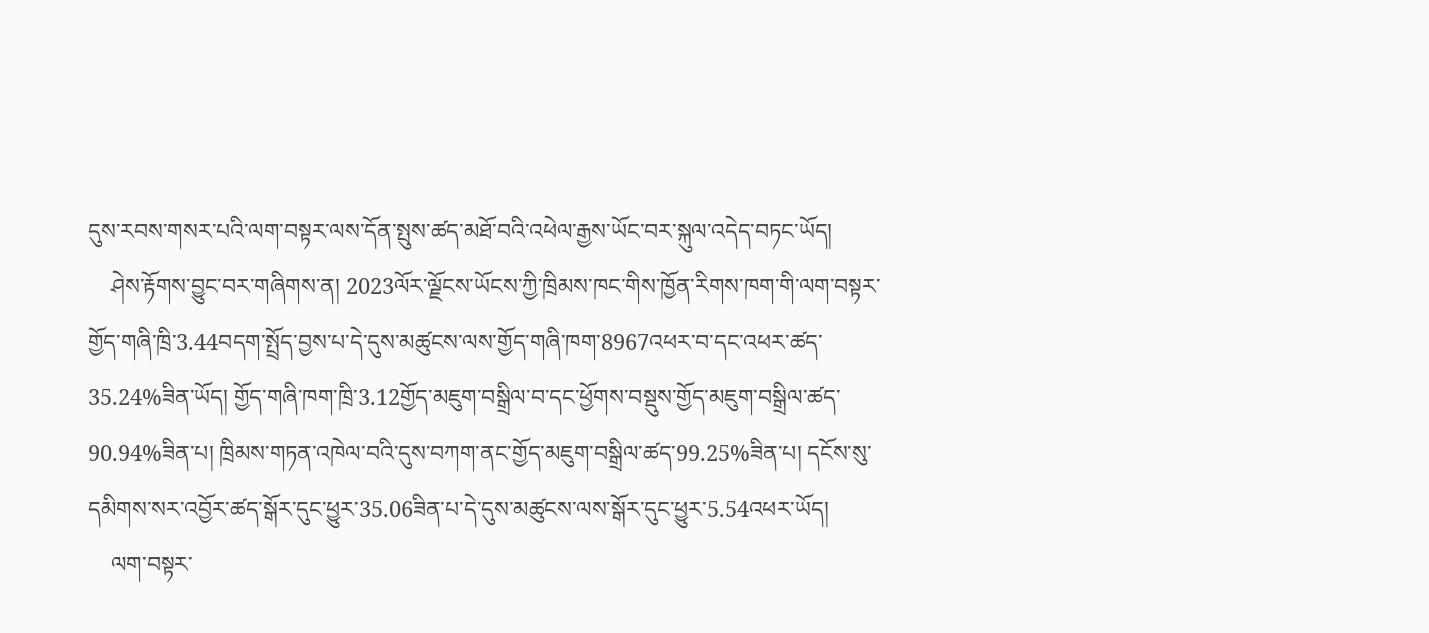དུས་རབས་གསར་པའི་ལག་བསྟར་ལས་དོན་སྤུས་ཚད་མཐོ་བའི་འཕེལ་རྒྱས་ཡོང་བར་སྐུལ་འདེད་བཏང་ཡོད།
    ཤེས་རྟོགས་བྱུང་བར་གཞིགས་ན། 2023ལོར་ལྗོངས་ཡོངས་ཀྱི་ཁྲིམས་ཁང་གིས་ཁྱོན་རིགས་ཁག་གི་ལག་བསྟར་གྱོད་གཞི་ཁྲི་3.44བདག་སྤྲོད་བྱས་པ་དེ་དུས་མཚུངས་ལས་གྱོད་གཞི་ཁག་8967འཕར་བ་དང་འཕར་ཚད་35.24%ཟིན་ཡོད། གྱོད་གཞི་ཁག་ཁྲི་3.12གྱོད་མཇུག་བསྒྲིལ་བ་དང་ཕྱོགས་བསྡུས་གྱོད་མཇུག་བསྒྲིལ་ཚད་90.94%ཟིན་པ། ཁྲིམས་གཏན་འཁེལ་བའི་དུས་བཀག་ནང་གྱོད་མཇུག་བསྒྲིལ་ཚད་99.25%ཟིན་པ། དངོས་སུ་དམིགས་སར་འབྱོར་ཚད་སྒོར་དུང་ཕྱུར་35.06ཟིན་པ་དེ་དུས་མཚུངས་ལས་སྒོར་དུང་ཕྱུར་5.54འཕར་ཡོད།
    ལག་བསྟར་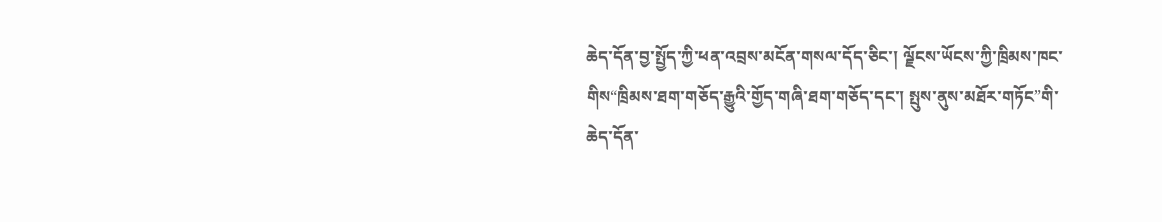ཆེད་དོན་བྱ་སྤྱོད་ཀྱི་ཕན་འབྲས་མངོན་གསལ་དོད་ཅིང་། ལྗོངས་ཡོངས་ཀྱི་ཁྲིམས་ཁང་གིས“ཁྲིམས་ཐག་གཅོད་རྒྱུའི་གྱོད་གཞི་ཐག་གཅོད་དང་། སྤུས་ནུས་མཐོར་གཏོང”གི་ཆེད་དོན་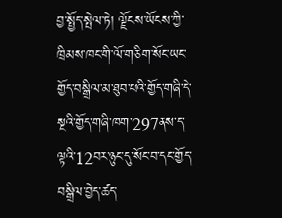བྱ་སྤྱོད་སྤེལ་ཏེ། ལྗོངས་ཡོངས་ཀྱི་ཁྲིམས་ཁང་གི་ལོ་གཅིག་སོང་ཡང་གྱོད་བསྒྲིལ་མ་ཐུབ་པའི་གྱོད་གཞི་དེ་སྔའི་གྱོད་གཞི་ཁག་297ནས་ད་ལྟའི་12བར་ཉུང་དུ་སོང་བ་དང་གྱོད་བསྒྲིལ་བྱེད་ཚད་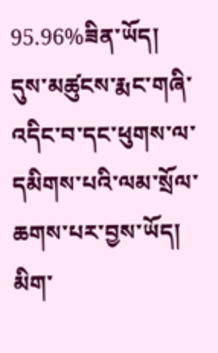95.96%ཟིན་ཡོད། དུས་མཚུངས་རྨང་གཞི་འདིང་བ་དང་ཕུགས་ལ་དམིགས་པའི་ལམ་སྲོལ་ཆགས་པར་བྱས་ཡོད། མིག་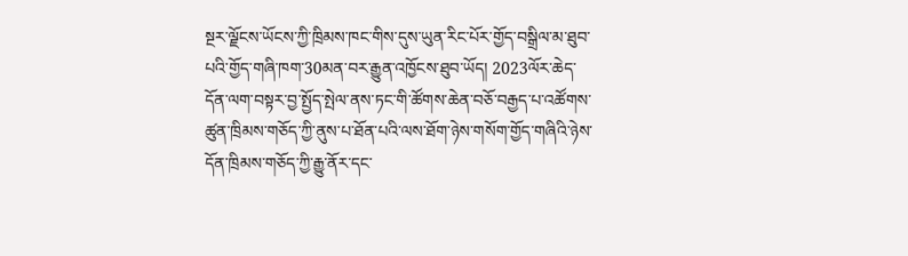སྔར་ལྗོངས་ཡོངས་ཀྱི་ཁྲིམས་ཁང་གིས་དུས་ཡུན་རིང་པོར་གྱོད་བསྒྲིལ་མ་ཐུབ་པའི་གྱོད་གཞི་ཁག་30མན་བར་རྒྱུན་འཁྱོངས་ཐུབ་ཡོད། 2023ལོར་ཆེད་དོན་ལག་བསྟར་བྱ་སྤྱོད་སྤེལ་ནས་ཏང་གི་ཚོགས་ཆེན་བཅོ་བརྒྱད་པ་འཚོགས་ཚུན་ཁྲིམས་གཅོད་ཀྱི་ནུས་པ་ཐོན་པའི་ལས་ཐོག་ཉེས་གསོག་གྱོད་གཞིའི་ཉེས་དོན་ཁྲིམས་གཅོད་ཀྱི་རྒྱུ་ནོར་དང་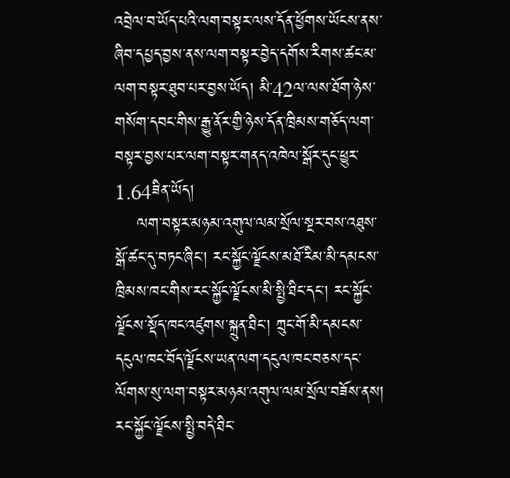འབྲེལ་བ་ཡོད་པའི་ལག་བསྟར་ལས་དོན་ཕྱོགས་ཡོངས་ནས་ཞིབ་དཔྱད་བྱས་ནས་ལག་བསྟར་བྱེད་དགོས་རིགས་ཚང་མ་ལག་བསྟར་ཐུབ་པར་བྱས་ཡོད། མི་42ལ་ལས་ཐོག་ཉེས་གསོག་དབང་གིས་རྒྱུ་ནོར་གྱི་ཉེས་དོན་ཁྲིམས་གཅོད་ལག་བསྟར་བྱས་པར་ལག་བསྟར་གནད་འཁེལ་སྒོར་དུང་ཕྱུར་1.64ཟིན་ཡོད།
    ལག་བསྟར་མཉམ་འགུལ་ལམ་སྲོལ་སྔར་བས་འཐུས་སྒོ་ཚང་དུ་བཏང་ཞིང་། རང་སྐྱོང་ལྗོངས་མཐོ་རིམ་མི་དམངས་ཁྲིམས་ཁང་གིས་རང་སྐྱོང་ལྗོངས་མི་སྤྱི་ཐིང་དང་། རང་སྐྱོང་ལྗོངས་སྡོད་ཁང་འཛུགས་སྐྲུན་ཐིང་། ཀྲུང་གོ་མི་དམངས་དངུལ་ཁང་བོད་ལྗོངས་ཡན་ལག་དངུལ་ཁང་བཅས་དང་ལོགས་སུ་ལག་བསྟར་མཉམ་འགུལ་ལམ་སྲོལ་བཟོས་ནས། རང་སྐྱོང་ལྗོངས་སྤྱི་བདེ་ཐིང་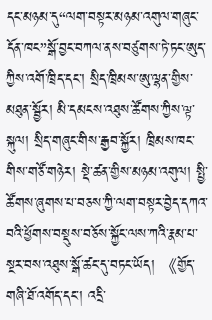དང་མཉམ་དུ“ལག་བསྟར་མཉམ་འགུལ་གཞུང་དོན་ཁང”སྒོ་བྱང་བཀལ་ནས་བཙུགས་ཏེ་ཏང་ཨུད་ཀྱིས་འགོ་ཁྲིད་དང་། སྲིད་ཁྲིམས་ཨུ་ལྷན་གྱིས་མཐུན་སྦྱོར། མི་དམངས་འཐུས་ཚོགས་ཀྱིས་ལྟ་སྐུལ། སྲིད་གཞུང་གིས་རྒྱབ་སྐྱོར། ཁྲིམས་ཁང་གིས་གཙོ་གཉེར། སྡེ་ཚན་གྱིས་མཉམ་འགུལ། སྤྱི་ཚོགས་ཞུགས་པ་བཅས་ཀྱི་ལག་བསྟར་བྱེད་དཀའ་བའི་ཕྱོགས་བསྡུས་བཅོས་སྐྱོང་ལས་ཀའི་རྣམ་པ་སྔར་བས་འཐུས་སྒོ་ཚང་དུ་བཏང་ཡོད། 《གྱོད་གཞི་ཐོ་འགོད་དང་། འདྲི་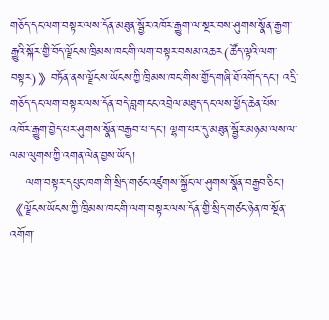གཅོད་དང་ལག་བསྟར་ལས་དོན་མཐུན་སྦྱོར་འཁོར་རྒྱུག་ལ་སྔར་བས་ཤུགས་སྣོན་རྒྱག་རྒྱུའི་སྐོར་གྱི་བོད་ལྗོངས་ཁྲིམས་ཁང་གི་ལག་བསྟར་བསམ་འཆར(ཚོད་ལྟའི་ལག་བསྟར)》བཏོན་ནས་ལྗོངས་ཡོངས་ཀྱི་ཁྲིམས་ཁང་གིས་གྱོད་གཞི་ཐོ་འགོད་དང་། འདྲི་གཅོད་དང་ལག་བསྟར་ལས་དོན་བདེ་བླག་ངང་འབྲེལ་མཐུད་དང་ལས་ཕྱོད་ཆེན་པོས་འཁོར་རྒྱུག་བྱེད་པར་ཤུགས་སྣོན་བརྒྱབ་པ་དང་། ལྷག་པར་དུ་མཐུན་སྦྱོར་མཉམ་ལས་ལ་ལམ་ལུགས་ཀྱི་འགན་ལེན་བྱས་ཡོད།
    ལག་བསྟར་དཔུང་ཁག་གི་སྲིད་གཙང་འཛུགས་སྐྱོང་ལ་ཤུགས་སྣོན་བརྒྱབ་ཅིང་། 《ལྗོངས་ཡོངས་ཀྱི་ཁྲིམས་ཁང་གི་ལག་བསྟར་ལས་དོན་གྱི་སྲིད་གཙང་ཉེན་ཁ་སྔོན་འགོག་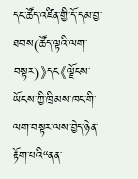དང་ཚོད་འཛིན་གྱི་དོ་དམ་བྱ་ཐབས(ཚོད་ལྟའི་ལག་བསྟར)》དང《ལྗོངས་ཡོངས་ཀྱི་ཁྲིམས་ཁང་གི་ལག་བསྟར་ལས་བྱེད་ཉེན་རྟོག་པའི“ནན་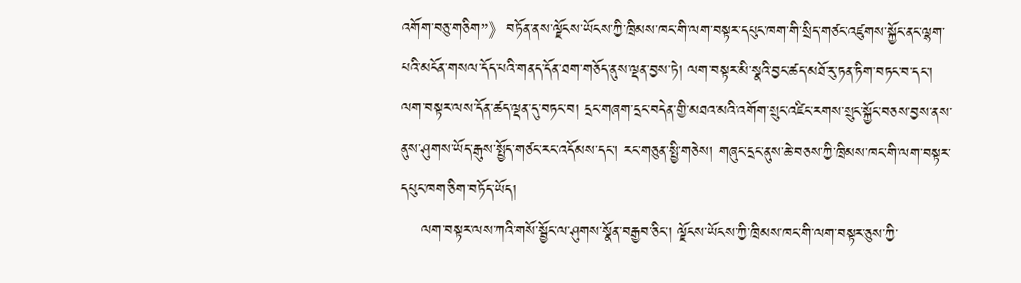འགོག་བཅུ་གཅིག”》བཏོན་ནས་ལྗོངས་ཡོངས་ཀྱི་ཁྲིམས་ཁང་གི་ལག་བསྟར་དཔུང་ཁག་གི་སྲིད་གཙང་འཛུགས་སྐྱོང་ནང་ལྷག་པའི་མངོན་གསལ་དོད་པའི་གནད་དོན་ཐག་གཅོད་ནུས་ལྡན་བྱས་ཏེ། ལག་བསྟར་མི་སྣའི་བྱང་ཚད་མཐོ་རུ་ཏན་ཏིག་བཏང་བ་དང་། ལག་བསྟར་ལས་དོན་ཚད་ལྡན་དུ་བཏང་བ། དྲང་གཞག་དྲང་བདེན་གྱི་མཐའ་མའི་འགོག་སྲུང་འཛིང་རགས་སྲུང་སྐྱོང་བཅས་བྱས་ནས་ནུས་ཤུགས་ཡོད་རྒུས་སྤྱོད་གཙང་རང་འདོམས་དང་། རང་གཅུན་སྤྱི་གཅེས། གཞུང་དྲང་ནུས་ཆེ་བཅས་ཀྱི་ཁྲིམས་ཁང་གི་ལག་བསྟར་དཔུང་ཁག་ཅིག་བཏོད་ཡོད།
    ལག་བསྟར་ལས་ཀའི་གསོ་སྦྱོང་ལ་ཤུགས་སྣོན་བརྒྱབ་ཅིང་། ལྗོངས་ཡོངས་ཀྱི་ཁྲིམས་ཁང་གི་ལག་བསྟར་ཅུས་ཀྱི་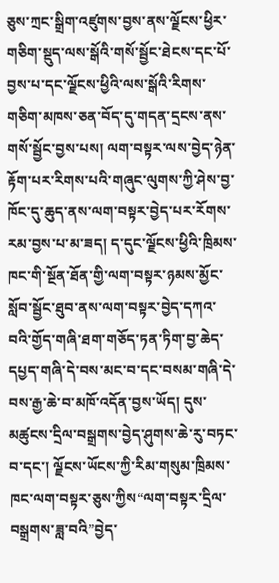ཅུས་ཀྲང་སྒྲིག་འཛུགས་བྱས་ནས་ལྗོངས་ཕྱིར་གཅིག་སྡུད་ལས་སྒོའི་གསོ་སྦྱོང་ཐེངས་དང་པོ་བྱས་པ་དང་ལྗོངས་ཕྱིའི་ལས་སྒོའི་རིགས་གཅིག་མཁས་ཅན་བོད་དུ་གདན་དྲངས་ནས་གསོ་སྦྱོང་བྱས་པས། ལག་བསྟར་ལས་བྱེད་ཉེན་རྟོག་པར་རིགས་པའི་གཞུང་ལུགས་ཀྱི་ཤེས་བྱ་ཁོང་དུ་ཆུད་ནས་ལག་བསྟར་བྱེད་པར་རོགས་རམ་བྱས་པ་མ་ཟད། ད་དུང་ལྗོངས་ཕྱིའི་ཁྲིམས་ཁང་གི་སྔོན་ཐོན་གྱི་ལག་བསྟར་ཉམས་མྱོང་སློབ་སྦྱོང་ཐུབ་ནས་ལག་བསྟར་བྱེད་དཀའ་བའི་གྱོད་གཞི་ཐག་གཅོད་ཏན་ཏིག་བྱ་ཆེད་དཔྱད་གཞི་དེ་བས་མང་བ་དང་བསམ་གཞི་དེ་བས་རྒྱ་ཆེ་བ་མཁོ་འདོན་བྱས་ཡོད། དུས་མཚུངས་དྲིལ་བསྒྲགས་བྱེད་ཤུགས་ཆེ་རུ་བཏང་བ་དང་། ལྗོངས་ཡོངས་ཀྱི་རིམ་གསུམ་ཁྲིམས་ཁང་ལག་བསྟར་ཅུས་ཀྱིས“ལག་བསྟར་དྲིལ་བསྒྲགས་ཟླ་བའི”བྱེད་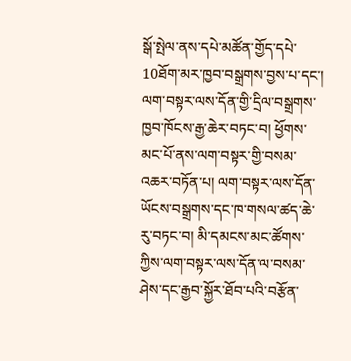སྒོ་སྤེལ་ནས་དཔེ་མཚོན་གྱོད་དཔེ་10ཐོག་མར་ཁྱབ་བསྒྲགས་བྱས་པ་དང་། ལག་བསྟར་ལས་དོན་གྱི་དྲིལ་བསྒྲགས་ཁྱབ་ཁོངས་རྒྱ་ཆེར་བཏང་བ། ཕྱོགས་མང་པོ་ནས་ལག་བསྟར་གྱི་བསམ་འཆར་བཏོན་པ། ལག་བསྟར་ལས་དོན་ཡོངས་བསྒྲགས་དང་ཁ་གསལ་ཚད་ཆེ་རུ་བཏང་བ། མི་དམངས་མང་ཚོགས་ཀྱིས་ལག་བསྟར་ལས་དོན་ལ་བསམ་ཤེས་དང་རྒྱབ་སྐྱོར་ཐོབ་པའི་བརྩོན་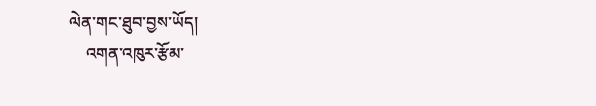ལེན་གང་ཐུབ་བྱས་ཡོད།
    འགན་འཁུར་རྩོམ་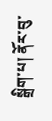སྒྲིག་པ། ནོར་བུ་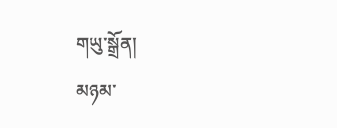གཡུ་སྒྲོན།
མཉམ་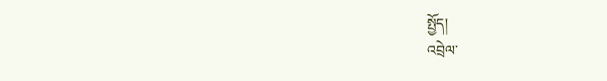སྤྱོད།
འབྲེལ་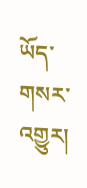ཡོད་གསར་འགྱུར།